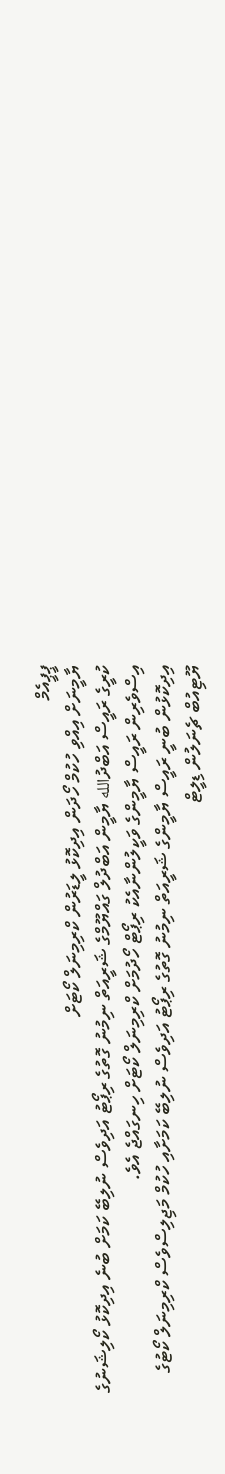ޕީޕީއެމް
ޔާމީނަށް އިއްވި ހުކުމް ހޯދަން އިދިކޮޅު ލީޑަރުން ކްރިމިނަލް ކޯޓަށް
ކުރީގެ ރައީސް އަބްދުالله ޔާމީން އަބްދުލް ގައްޔޫމްގެ ޝަރީއަތް ނިމުނު ގޮތުގެ ރިޕޯޓު އަދިވެސް ނުލިބޭ ކަމަށް ބުނެ އިދިކޮޅު ކޯލިޝަނުގެ އިސްވެރިން ރައީސް ޔާމީންގެ ވަކީލުންނާއެކު ރިޕޯޓް ހޯދުމަށް ކްރިމިނަލް ކޯޓަށް ހިނގައްޖެ އެވެ.
އިދިކޮޅުން ބުނީ ރައީސް ޔާމީންގެ ޝަރީއަތް ނިމުނު ގޮތުގެ ރިޕޯޓު އަދިވެސް ނުލިބޭ ކަމަށާއި ހުކުމް މަޖިލިސްވެސް ކްރިމިނަލް ކޯޓުގެ ޔޫޓިއުބް ޗެނަލުން ޑިލީޓް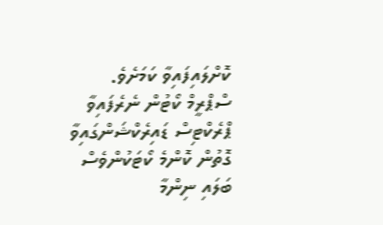ކޮށްލައިފައިވާ ކަމަށެވެ.
ސްޕްރީމް ކޯޓުން ނެރެފައިވާ ޕްރެކްޓިސް ޑައިރެކްޝަންގައިވާ ގޮތުން ކޮންމެ ކޯޓަކުންވެސް ބަލައި ނިންމާ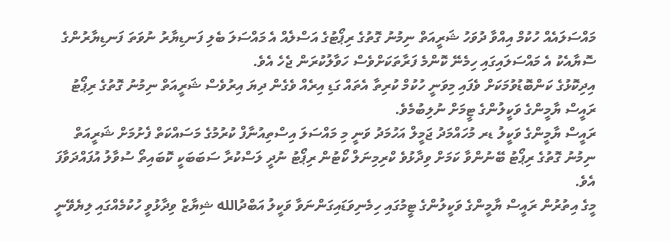މައްސަލައެއް ހުކުމް އިއްވާ ދުވަހު ޝަރީއަތް ނިމުނު ގޮތުގެ ރިޕޯޓުގެ އަސްލެއް އެ މައްސަލަ ބެލި ފަނޑިޔާރު ނުވަތަ ފަނޑިޔާރުންގެ ސޮޔާއެކު އެ މައްސަލައިގައި ހިމެނޭ ކޮންމެ ފަރާތަކަށްވެސް ހަވާލުކުރަން ޖެހެ އެވެ.
އިދިކޮޅުގެ ކަންބޮޑުވުމަކަށް ވެފައި މިވަނީ ހުކުމް ކުރިތާ އެތައް ގަޑި އިރެއް ވެގެން ދިޔަ އިރުވެސް ޝަރީއަތް ނިމުނު ގޮތުގެ ރިޕޯޓު ރައީސް ޔާމީންގެ ވަކީލުންގެ ޓީމަށް ނުލިބުމެވެ.
ރައީސް ޔާމީންގެ ވަކީލު ޑރ މުހައްމަދު ޖަމީލް އަހުމަދު ވަނީ މި މައްސަލަ އިސްތިއުނާފް ކުރުމުގެ މަސައްކަތް ފެށުމަށް ޝަރީއަތް ނިމުނު ގޮތުގެ ރިޕޯޓު ބޭނުންވާ ކަމަށް ވިދާޅުވެ ކްރިމިނަލް ކޯޓުން ރިޕޯޓު ނުދީ ލަސްކުރާ ސަބަބަކީ ކޮބައިތޯ ސުވާލު އުފައްދަވާފަ އެވެ.
މީގެ އިތުރުން ރައީސް ޔާމީންގެ ވަކީލުންގެ ޓީމުގައި ހިމެނިވަޑައިގަންނަވާ ވަކީލު އަބްދުالله ޝިޔާޒް ވިދާޅުވީ ހުކުމެއްގައި ލިޔެވޭނީ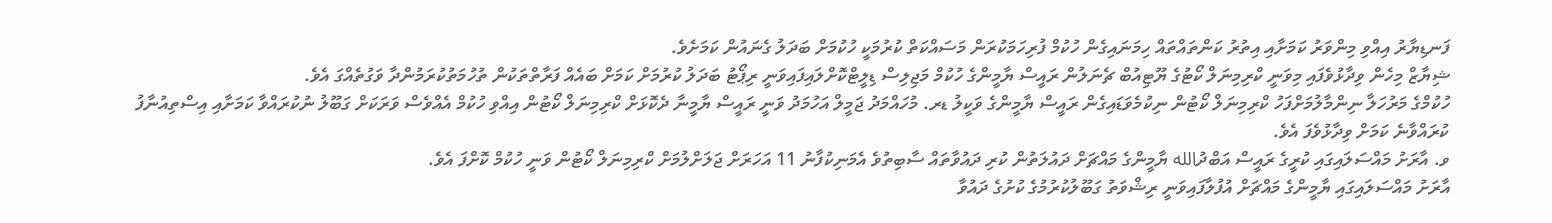ފަނޑިޔާރު އިއްވި މިންވަރު ކަމަށާއި އިތުރު ކަންތައްތައް ހިމަނައިގެން ހުކުމް ފުރިހަމަކުރަން މަސައްކަތް ކުރުމަކީ ހުކުމަށް ބަދަލު ގެނައުން ކަމަށެވެ.
ޝިޔާޒް މިހެން ވިދާޅުވެފައި މިވަނީ ކްރިމިނަލް ކޯޓުގެ ޔޫޓިއުބް ޗެނަލުން ރައީސް ޔާމީންގެ ހުކުމް މަޖިލިސް ޑިލީޓްކޮށްލައިފައިވަނީ ރިޕޯޓު ބަދަލު ކުރުމަށް ކަމަށް ބައެއް ފަރާތްތަކުން ތުހުމަތުކުރަމުންދާ ވަގުތެއްގަ އެވެ.
ހުކުމްގެ މަރުހަލާ ނިންމާލުމަށްފަހު ކްރިމިނަލް ކޯޓުން ނިކުމެވަޑައިގެން ރައީސް ޔާމީންގެ ވަކީލު ޑރ. މުހައްމަދު ޖަމީލް އަހުމަދު ވަނީ ރައީސް ޔާމީނާ ދެކޮޅަށް ކްރިމިނަލް ކޯޓުން އިއްވި ހުކުމް އެއްވެސް ވަރަކަށް ގަބޫލު ނުކުރައްވާ ކަމަށާއި އިސްތިއުނާފު ކުރައްވާނެ ކަމަށް ވިދާޅުވެފަ އެވެ.
ވ. އާރަށު މައްސަލައިގައި ކުރީގެ ރައީސް އަބްދުالله ޔާމީންގެ މައްޗަށް ދައުލަތުން ކުރި ދައުވާތައް ސާބިތުވެ އެމަނިކުފާނު 11 އަހަރަށް ޖަލަށްލުމަށް ކްރިމިނަލް ކޯޓުން ވަނީ ހުކުމް ކޮށްފަ އެވެ.
އާރަށު މައްސަލައިގައި ޔާމީންގެ މައްޗަށް އުފުލާފައިވަނީ ރިޝްވަތު ގަބޫލުކުރުމުގެ ކުށުގެ ދައުވާ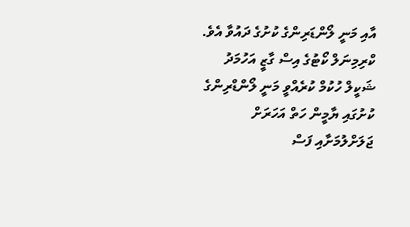އާއި މަނީ ލޯންޑަރިންގެ ކުށުގެ ދައުވާ އެވެ.
ކްރިމިނަލް ކޯޓުގެ އިސް ގާޒީ އަހުމަދު ޝަކީލް ހުކުމް ކުރެއްވީ މަނީ ލޯންޑްރިންގެ ކުށުގައި ޔާމީން ހަތް އަހަރަށް ޖަލަށްލުމަށާއި ފަސް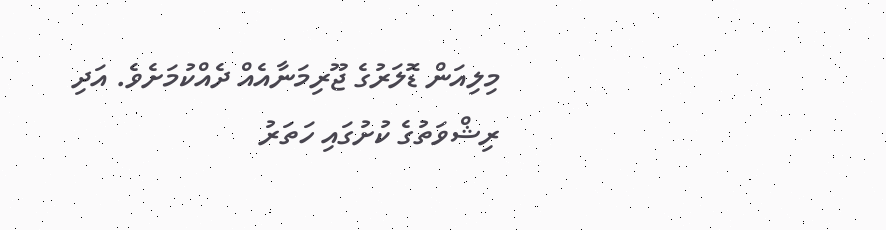މިލިއަން ޑޮލަރުގެ ޖޫރިމަނާއެއް ދެއްކުމަށެވެ. އަދި ރިޝްވަތުގެ ކުށުގައި ހަތަރު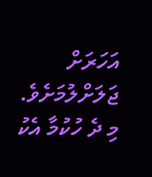އަހަރަށް ޖަލަށްލުމަށެވެ.
މި ދެ ހުކުމާ އެކު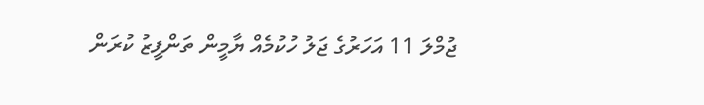ޖުމްލަ 11 އަހަރުގެ ޖަލު ހުކުމެއް ޔާމީން ތަންފީޒު ކުރަން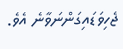ޖެހިވަޑައިގަންނަވާނެ އެވެ.